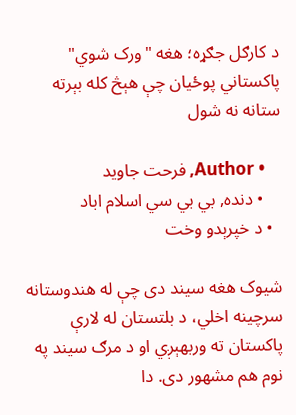د کارګل جګړه؛ هغه "ورک شوي" پاکستاني پوځیان چې هېڅ کله بېرته ستانه نه شول

    • Author, فرحت جاوید
    • دنده, بي بي سي اسلام اباد
  • د خپرېدو وخت

شیوک هغه سیند دی چې له هندوستانه سرچینه اخلي، د بلتستان له لارې پاکستان ته وربهېږي او د مرګ سیند په نوم هم مشهور دی. دا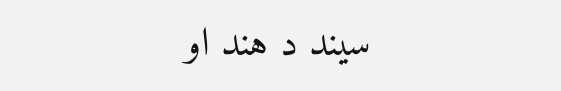سیند د هند او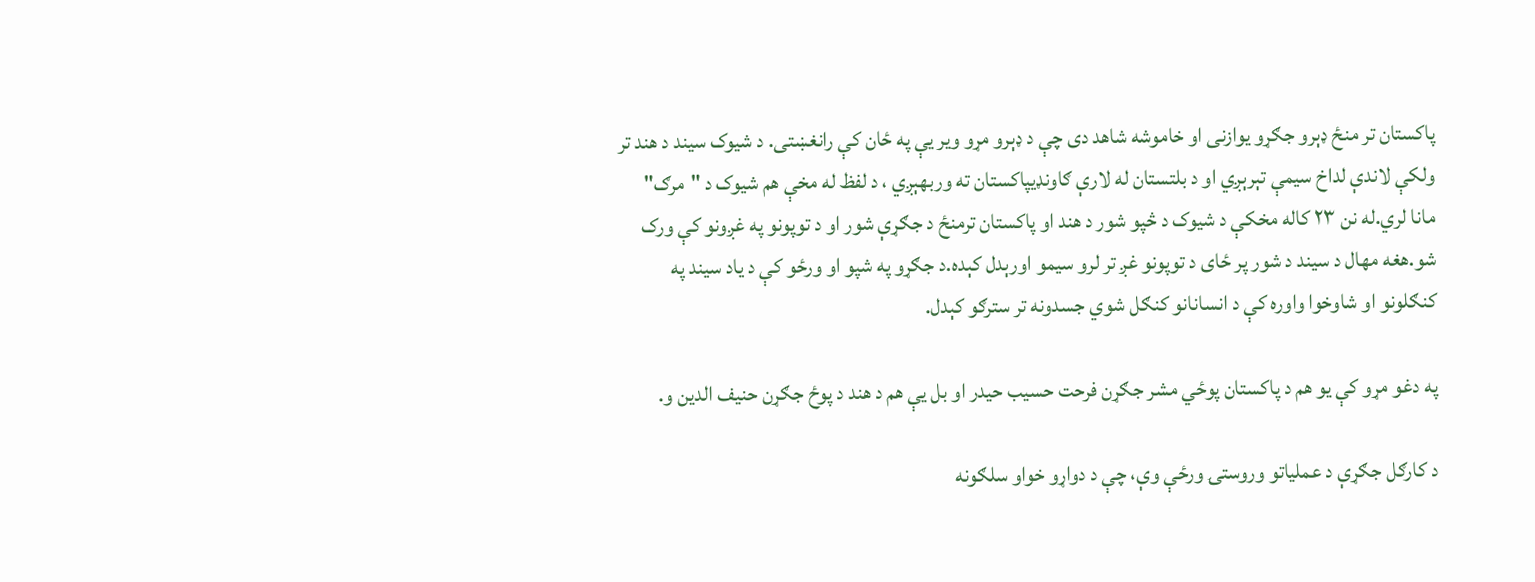پاکستان تر منځ ډېرو جګړو یوازنی او خاموشه شاهد دی چې د ډېرو مړو وير یې په ځان کې رانغښتی. د شیوک سیند د هند تر ولکې لاندې لداخ سيمې تېرېږي او د بلتستان له لارې ګاونډيپاکستان ته وربهېږي ، د لفظ له مخې هم شیوک د "مرګ" مانا لري.له نن ۲۳ کاله مخکې د شیوک د څپو شور د هند او پاکستان ترمنځ د جګړې شور او د توپونو په غږونو کې ورک شو.هغه مهال د سیند د شور پر ځای د توپونو غږ تر لرو سیمو اورېدل کېده.د جګړو په شپو او ورځو کې د یاد سیند په کنګلونو او شاوخوا واوره کې د انسانانو کنګل شوي جسدونه تر سترګو کېدل.

په دغو مړو کې یو هم د پاکستان پوځي مشر جګړن فرحت حسیب حیدر او بل یې هم د هند د پوځ جګړن حنیف الدین و.

د کارګل جګړې د عملیاتو وروستۍ ورځې وې، چې د دواړو خواو سلګونه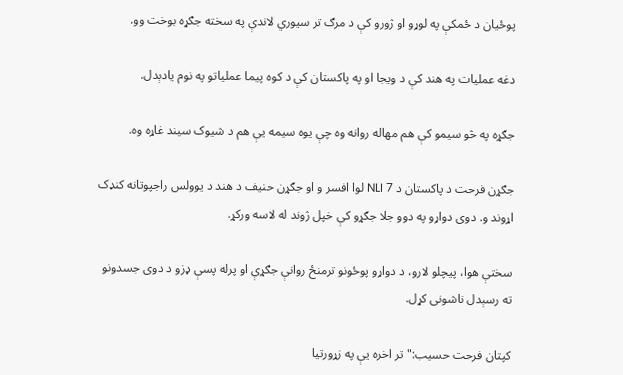پوځیان د ځمکې په لوړو او ژورو کې د مرګ تر سیوري لاندې په سخته جګړه بوخت وو.

دغه عملیات په هند کې د ویجا او په پاکستان کې د کوه پیما عملیاتو په نوم یادېدل.

جګړه په څو سیمو کې هم مهاله روانه وه چې یوه سیمه یې هم د شیوک سیند غاړه وه.

جګړن فرحت د پاکستان د 7 NLI لوا افسر و او جګړن حنیف د هند د یوولس راجپوتانه کنډک اړوند و. دوی دواړو په دوو جلا جګړو کې خپل ژوند له لاسه ورکړ.

سختې هوا، پيچلو لارو، د دواړو پوځونو ترمنځ روانې جګړې او پرله پسې ډزو د دوی جسدونو ته رسېدل ناشونی کړل.

کپتان فرحت حسیب:"تر اخره یې په زړورتیا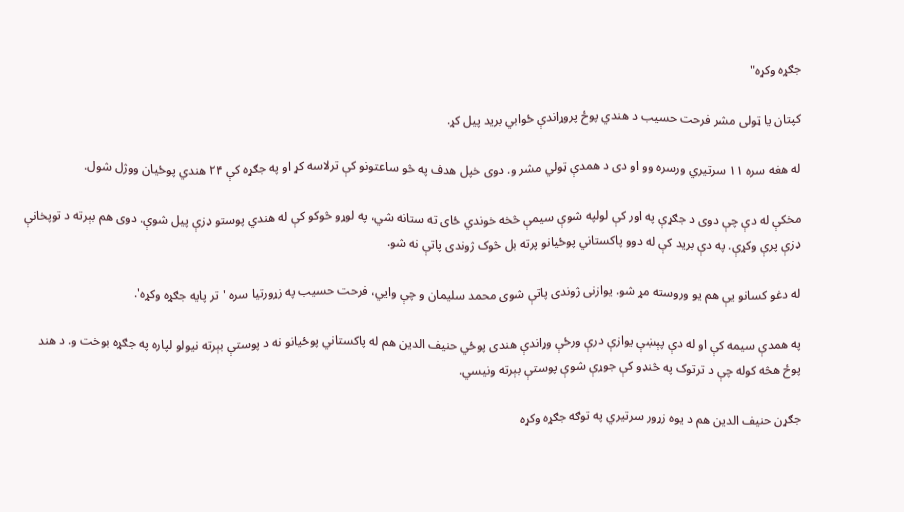جګړه وکړه"

کپتان یا ټولی مشر فرحت حسیب د هندي پوځ پروړاندې ځوابي برید پیل کړ.

له هغه سره ۱۱ سرتیري ورسره وو او دی د همدې ټولي مشر و. دوی خپل هدف په څو ساعتونو کې ترلاسه کړ او په جګړه کې ۲۴ هندي پوځیان ووژل شول.

مخکې له دې چې دوی د جګړې په اور کې لولپه شوې سیمې څخه خوندي ځای ته ستانه شي، په لوړو څوکو کې له هندي پوستو ډزې پیل شوې. دوی هم بېرته د توپخانې ډزې پرې وکړې. په دې برید کې له دوو پاکستاني پوځیانو پرته بل څوک ژوندی پاتې نه شو.

له دغو کسانو یې هم یو وروسته مړ شو. یوازنی ژوندی پاتې شوی محمد سلیمان و چې وايي، فرحت حسیب په زړورتیا سره 'تر پایه جګړه وکړه'.

په همدې سیمه کې او له دې پېښې یوازې درې ورځې وړاندې هندی پوځي حنیف الدین هم له پاکستاني پوځیانو نه د پوستې بېرته نیولو لپاره په جګړه بوخت و. د هند پوځ هڅه کوله چې د ترتوک په څنډو کې جوړې شوې پوستې بېرته ونیسي.

جګړن حنيف الدين هم د يوه زړور سرتیري په توګه جګړه وکړه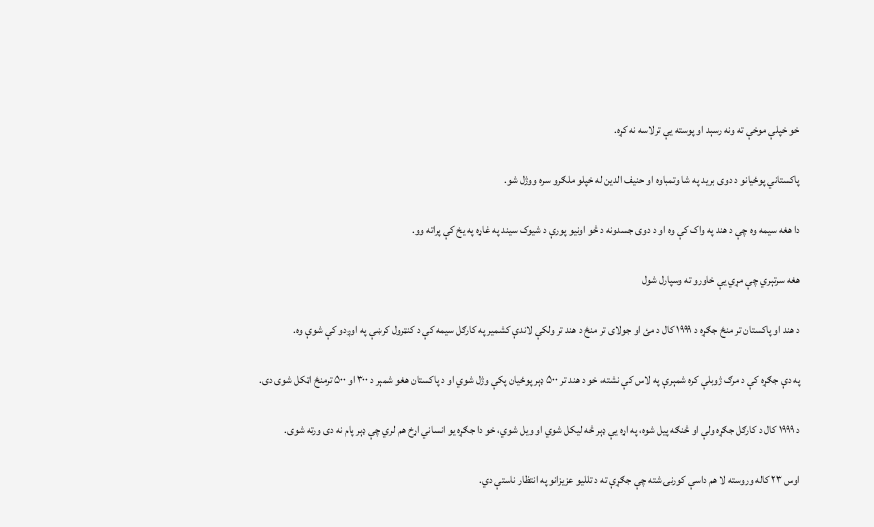خو خپلې موخې ته ونه رسېد او پوسته يې ترلاسه نه کړه.

پاکستاني پوځیانو د دوی برید په شا وتمباوه او حنیف الدین له خپلو ملګرو سره ووژل شو.

دا هغه سیمه وه چې د هند په واک کې وه او د دوی جسدونه د څو اونیو پورې د شیوک سیند په غاړه په یخ کې پراته وو.

هغه سرتېري چې مړي یې خاورو ته وسپارل شول

د هند او پاکستان تر منځ جګړه د ۱۹۹۹ کال د مئ او جولای تر منځ د هند تر ولکې لاندې کشمیر په کارګل سیمه کې د کنټرول کرښې په اوږدو کې شوې وه.

په دې جګړه کې د مرګ ژوبلې کره شمېرې په لاس کې نشته، خو د هند تر ۵۰۰ ډېر پوځیان پکې وژل شوي او د پاکستان هغو شمېر د ۳۰۰ او ۵۰۰ ترمنځ اټکل شوی دی.

د ۱۹۹۹ کال د کارګل جګړه ولې او څنګه پیل شوه، په اړه یې ډېر څه لیکل شوي او ویل شوي، خو دا جګړه یو انساني اړخ هم لري چې ډېر پام نه دی ورته شوی.

اوس ۲۳ کاله وروسته لا هم داسې کورنۍ شته چې جګړې ته د تللیو عزیزانو په انتظار ناستې دي.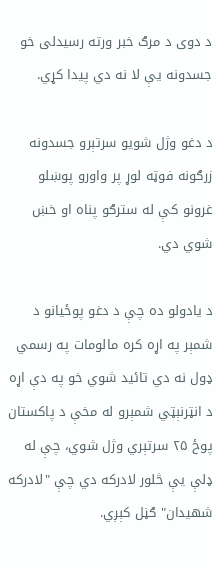د دوی د مرګ خبر ورته رسیدلی خو جسدونه یې لا نه دي پیدا کړي.

د دغو وژل شویو سرتېرو جسدونه زرګونه فوټه لوړ پر واورو پوښلو غرونو کې له سترګو پناه او خښ شوي دي.

د یادولو ده چې د دغو پوځيانو د شمېر په اړه کره مالومات په رسمي ډول نه دي تائید شوي خو په دې اړه د انټرنېټي شمېرو له مخې د پاکستان پوځ ۲۵ سرتېري وژل شوي، چې له ډلې یې څلور لادرکه دي چې "لادرکه شهیدان" ګڼل کېږي.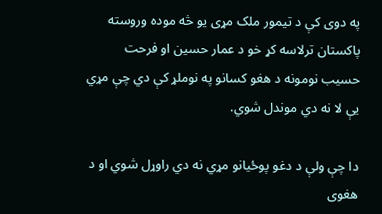په دوی کې د تیمور ملک مړی یو څه موده وروسته پاکستان ترلاسه کړ خو د عمار حسین او فرحت حسیب نومونه د هغو کسانو په نوملړ کې دي چې مړي یې لا نه دي موندل شوي.

دا چې ولې د دغو پوځيانو مړي نه دي راوړل شوي او د هغوی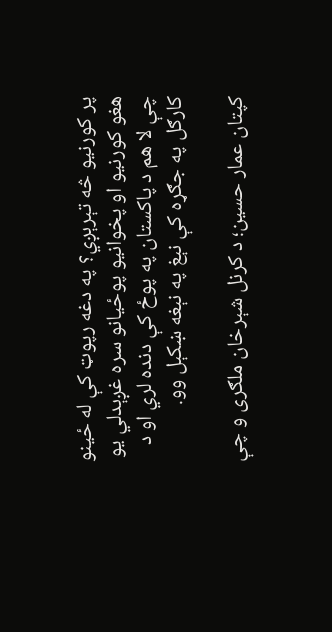پر کورنيو څه تېرېږي؟ په دغه رپوټ کې له ځينو هغو کورنيو او پخوانيو پوځيانو سره غږېدلي یو چې لا هم د پاکستان په پوځ کې دنده لري او د کارګل په جګړه کې نېغ په نېغه ښکېل وو.

کپتان عمار حسین؛ د کرنل شېرخان ملګری و چې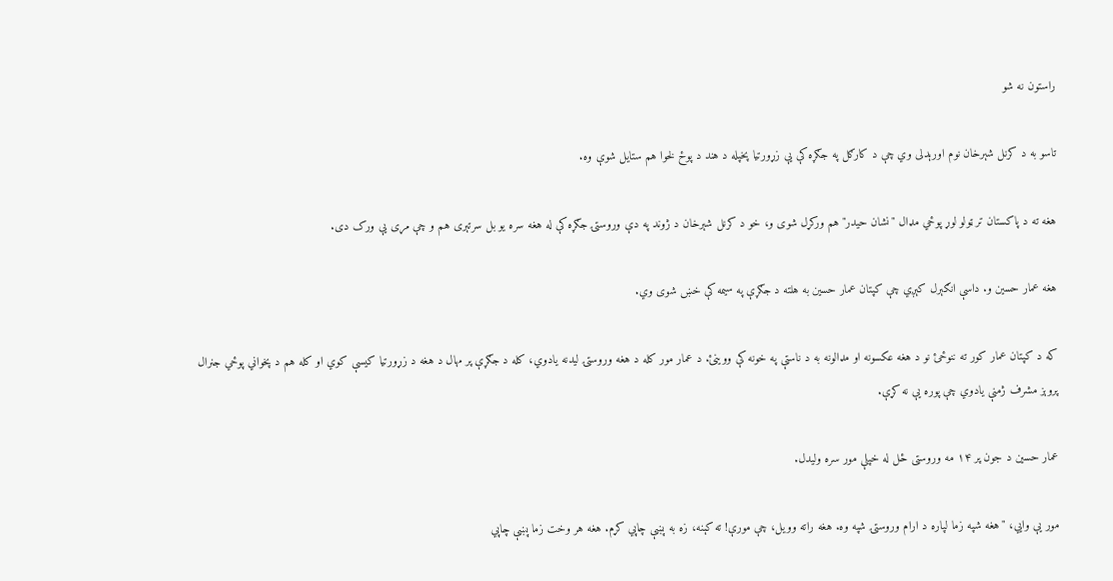راستون نه شو

تاسو به د کرنل شېرخان نوم اورېدلی وي چې د کارګل په جګړه کې یې زړورتیا پخپله د هند د پوځ لخوا هم ستایل شوې وه.

هغه ته د پاکستان تر ټولو لوړ پوځي مډال "نشان حیدر" هم ورکړل شوی و، خو د کرنل شېرخان د ژوند په دې وروستۍ جګړه کې له هغه سره یو بل سرتېری هم و چې مړی یې ورک دی.

هغه عمار حسین و. داسې انګېرل کېږي چې کپتان عمار حسین به هلته د جګړې په سیمه کې خښ شوی وي.

که د کپتان عمار کور ته ننوځئ نو د هغه عکسونه او مډالونه به د ناستې په خونه کې ووینئ. د عمار مور کله د هغه وروستۍ لیدنه یادوي، کله د جګړې پر مهال د هغه د زړورتیا کیسې کوي او کله هم د پخواني پوځي جنرال پروېز مشرف ژمنې یادوي چې پوره یې نه کړې.

عمار حسین د جون پر ۱۴ مه وروستی ځل له خپلې مور سره ولیدل.

مور یې وايي، "هغه شپه زما لپاره د ارام وروستۍ شپه وه. هغه راته وویل، چې مورې! ته کېنه، زه به پښې چاپي کړم. هغه هر وخت زما پښې چاپي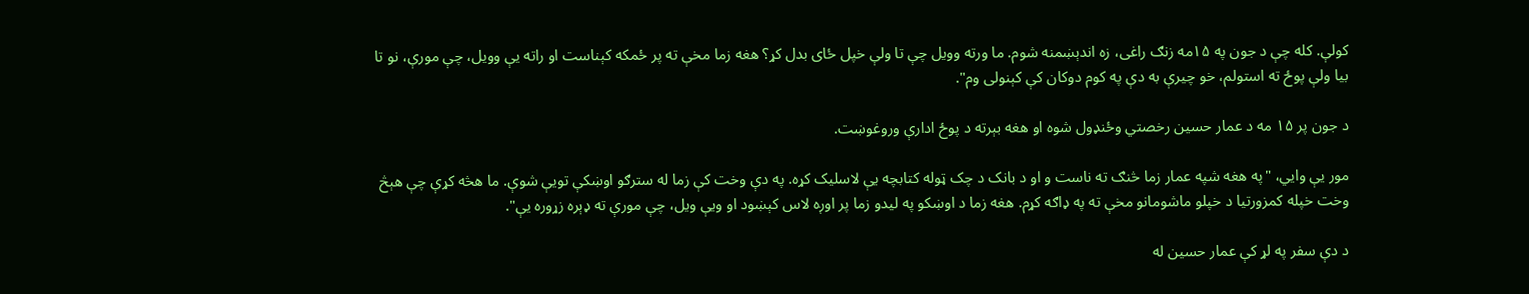کولې. کله چې د جون په ۱۵مه زنګ راغی، زه اندېښمنه شوم. ما ورته وویل چې تا ولې خپل ځای بدل کړ؟ هغه زما مخې ته پر ځمکه کېناست او راته یې وویل، چې مورې، نو تا بیا ولې پوځ ته استولم، خو چیرې به دې په کوم دوکان کې کېنولی وم".

د جون پر ۱۵ مه د عمار حسین رخصتي وځنډول شوه او هغه بېرته د پوځ ادارې وروغوښت.

مور یې وايي، "په هغه شپه عمار زما څنګ ته ناست و او د بانک د چک ټوله کتابچه یې لاسلیک کړه. په دې وخت کې زما له سترګو اوښکې تویې شوې. ما هڅه کړې چې هېڅ وخت خپله کمزورتیا د خپلو ماشومانو مخې ته په ډاګه کړم. هغه زما د اوښکو په ليدو زما پر اوږه لاس کېښود او ويې ويل، چې مورې ته ډېره زړوره يې".

د دې سفر په لړ کې عمار حسین له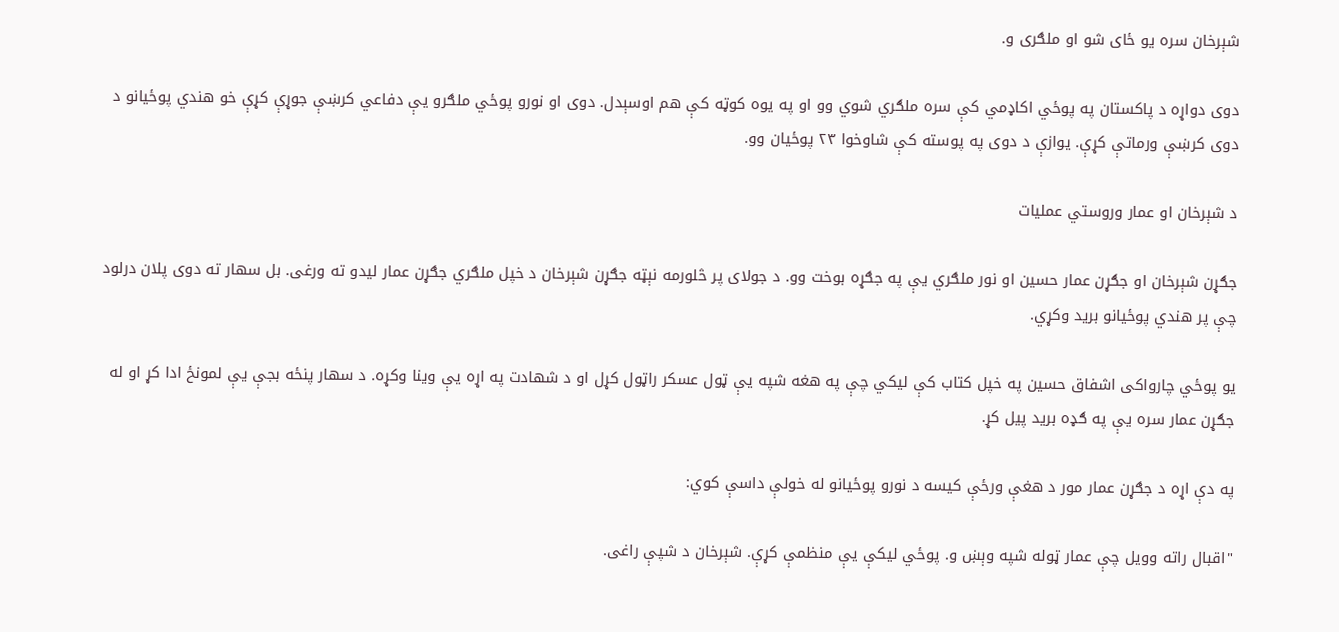شېرخان سره یو ځای شو او ملګری و.

دوی دواړه د پاکستان په پوځي اکاډمي کې سره ملګري شوي وو او په یوه کوټه کې هم اوسېدل. دوی او نورو پوځي ملګرو یې دفاعي کرښې جوړې کړې خو هندي پوځیانو د دوی کرښې ورماتې کړې. یوازې د دوی په پوسته کې شاوخوا ۲۳ پوځیان وو.

د شېرخان او عمار وروستي عملیات

جګړن شېرخان او جګړن عمار حسين او نور ملګري یې په جګړه بوخت وو. د جولای پر څلورمه نېټه جګړن شېرخان د خپل ملګري جګړن عمار لیدو ته ورغی. بل سهار ته دوی پلان درلود چې پر هندي پوځیانو برید وکړي.

یو پوځي چارواکی اشفاق حسین په خپل کتاب کې لیکي چې په هغه شپه یې ټول عسکر راټول کړل او د شهادت په اړه یې وینا وکړه. د سهار پنځه بجې يې لمونځ ادا کړ او له جګړن عمار سره یې په ګډه بريد پیل کړ.

په دې اړه د جګړن عمار مور د هغې ورځې کیسه د نورو پوځیانو له خولې داسې کوي:

"اقبال راته وويل چې عمار ټوله شپه وېښ و. پوځي لیکې یې منظمې کړې. شېرخان د شپې راغی.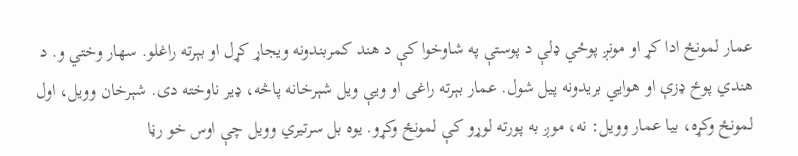عمار لمونځ ادا کړ او مونږ پوځي ډلې د پوستې په شاوخوا کې د هند کمربندونه ویجاړ کړل او بېرته راغلو. سهار وختي و. د هندي پوځ ډزې او هوايي بریدونه پیل شول. عمار بېرته راغی او ویې ویل شېرخانه پاڅه، ډیر ناوخته دی. شېرخان وويل، اول لمونځ وکړه، بيا عمار وويل: نه، موږ به پورته لوړو کې لمونځ وکړو. یوه بل سرتیري وویل چې اوس خو رڼا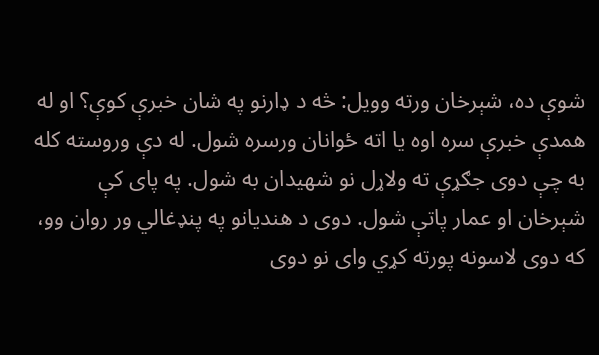شوې ده، شېرخان ورته وویل: څه د ډارنو په شان خبرې کوې؟ او له همدې خبرې سره اوه یا اته ځوانان ورسره شول. له دې وروسته کله به چې دوی جګړې ته ولاړل نو شهیدان به شول. په پای کې شېرخان او عمار پاتې شول. دوی د هندیانو په پنډغالي ور روان وو، که دوی لاسونه پورته کړي وای نو دوی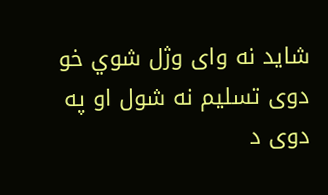شاید نه وای وژل شوي خو دوی تسلیم نه شول او په دوی د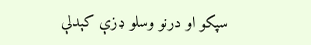سپکو او درنو وسلو ډزې کېدلې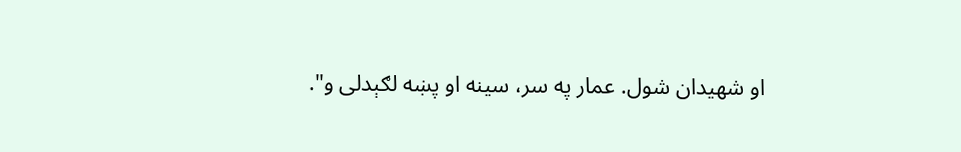او شهیدان شول. عمار په سر، سینه او پښه لګېدلی و".